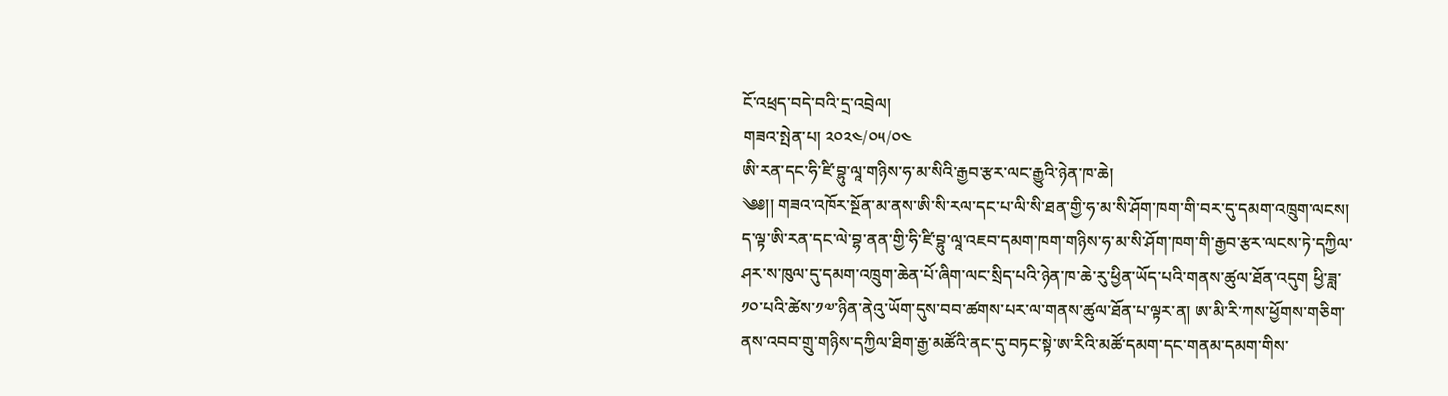ངོ་འཕྲད་བདེ་བའི་དྲ་འབྲེལ།
གཟའ་སྤེན་པ། ༢༠༢༤/༠༥/༠༤
ཨི་རན་དང་ཧི་ཛི་བྷུ་ལཱ་གཉིས་ཧ་མ་སིའི་རྒྱབ་རྩར་ལང་རྒྱུའི་ཉེན་ཁ་ཆེ།
༄༅།། གཟའ་འཁོར་སྔོན་མ་ནས་ཨི་སི་རལ་དང་པ་ལི་སི་ཐན་གྱི་ཧ་མ་སི་ཤོག་ཁག་གི་བར་དུ་དམག་འཁྲུག་ལངས། ད་ལྟ་ཨི་རན་དང་ལེ་བྷ་ནན་གྱི་ཧི་ཛི་བྷུ་ལཱ་འཇབ་དམག་ཁག་གཉིས་ཧ་མ་སི་ཤོག་ཁག་གི་རྒྱབ་རྩར་ལངས་ཏེ་དཀྱིལ་ཤར་ས་ཁུལ་དུ་དམག་འཁྲུག་ཆེན་པོ་ཞིག་ལང་སྲིད་པའི་ཉེན་ཁ་ཆེ་རུ་ཕྱིན་ཡོད་པའི་གནས་ཚུལ་ཐོན་འདུག ཕྱི་ཟླ་༡༠་པའི་ཚེས་༡༧་ཉིན་ནེའུ་ཡོག་དུས་བབ་ཚགས་པར་ལ་གནས་ཚུལ་ཐོན་པ་ལྟར་ན། ཨ་མི་རི་ཀས་ཕྱོགས་གཅིག་ནས་འབབ་གྲུ་གཉིས་དཀྱིལ་ཐིག་རྒྱ་མཚོའི་ནང་དུ་བཏང་སྟེ་ཨ་རིའི་མཚོ་དམག་དང་གནམ་དམག་གིས་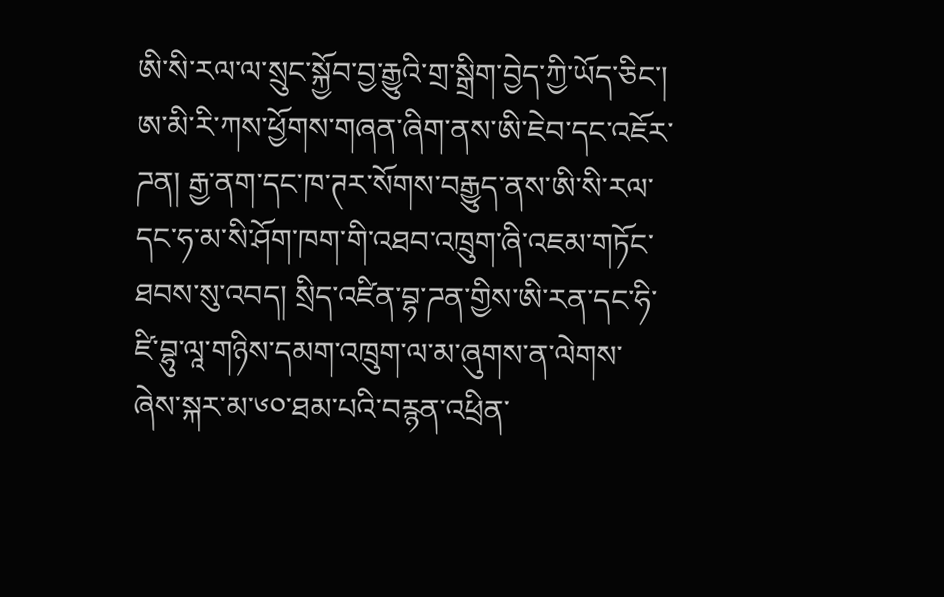ཨི་སི་རལ་ལ་སྲུང་སྐྱོབ་བྱ་རྒྱུའི་གྲ་སྒྲིག་བྱེད་ཀྱི་ཡོད་ཅིང་། ཨ་མི་རི་ཀས་ཕྱོགས་གཞན་ཞིག་ནས་ཨི་ཇེབ་དང་འཇོར་ཌན། རྒྱ་ནག་དང་ཁ་ཊར་སོགས་བརྒྱུད་ནས་ཨི་སི་རལ་དང་ཧ་མ་སི་ཤོག་ཁག་གི་འཐབ་འཁྲུག་ཞི་འཇམ་གཏོང་ཐབས་སུ་འབད། སྲིད་འཛིན་བྷ་ཌན་གྱིས་ཨི་རན་དང་ཧི་ཛི་བྷུ་ལཱ་གཉིས་དམག་འཁྲུག་ལ་མ་ཞུགས་ན་ལེགས་ཞེས་སྐར་མ་༦༠་ཐམ་པའི་བརྙན་འཕྲིན་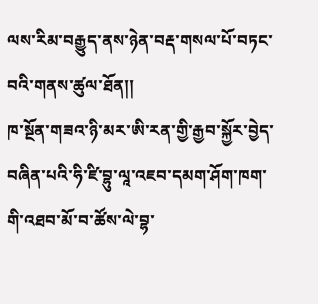ལས་རིམ་བརྒྱུད་ནས་ཉེན་བརྡ་གསལ་པོ་བཏང་བའི་གནས་ཚུལ་ཐོན།།
ཁ་སྔོན་གཟའ་ཉི་མར་ཨི་རན་གྱི་རྒྱབ་སྐྱོར་བྱེད་བཞིན་པའི་ཧི་ཛི་བྷུ་ལཱ་འཇབ་དམག་ཤོག་ཁག་གི་འཐབ་མོ་བ་ཚོས་ལེ་བྷ་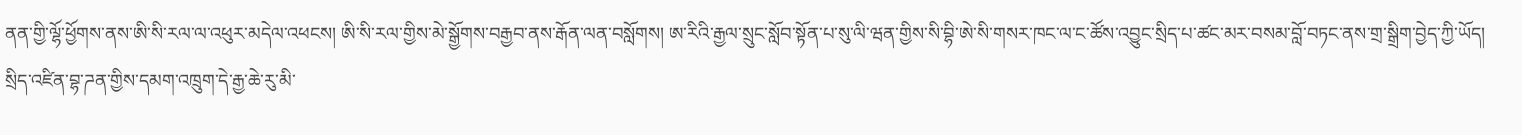ནན་གྱི་ལྷོ་ཕྱོགས་ནས་ཨི་སི་རལ་ལ་འཕུར་མདེལ་འཕངས། ཨི་སི་རལ་གྱིས་མེ་སྒྱོགས་བརྒྱབ་ནས་རྒོན་ལན་བསློགས། ཨ་རིའི་རྒྱལ་སྲུང་སློབ་སྟོན་པ་སུ་ལི་ཝན་གྱིས་སི་བྷི་ཨེ་སི་གསར་ཁང་ལ་ང་ཚོས་འབྱུང་སྲིད་པ་ཚང་མར་བསམ་བློ་བཏང་ནས་གྲ་སྒྲིག་བྱེད་ཀྱི་ཡོད། སྲིད་འཛིན་བྷ་ཌན་གྱིས་དམག་འཁྲུག་དེ་རྒྱ་ཆེ་རུ་མི་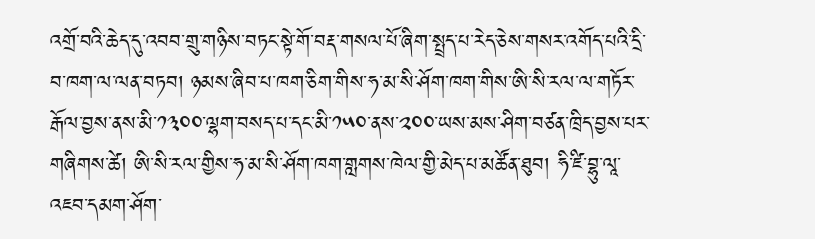འགྲོ་བའི་ཆེད་དུ་འབབ་གྲུ་གཉིས་བཏང་སྟེ་གོ་བརྡ་གསལ་པོ་ཞིག་སྤྲད་པ་རེད་ཅེས་གསར་འགོད་པའི་དྲི་བ་ཁག་ལ་ལན་བཏབ། ཉམས་ཞིབ་པ་ཁག་ཅིག་གིས་ཧ་མ་སི་ཤོག་ཁག་གིས་ཨི་སི་རལ་ལ་གཏོར་རྒོལ་བྱས་ནས་མི་༡༣༠༠་ལྷག་བསད་པ་དང་མི་༡༥༠་ནས་༢༠༠་ཡས་མས་ཤིག་བཙན་ཁྲིད་བྱས་པར་གཞིགས་ཚེ། ཨི་སི་རལ་གྱིས་ཧ་མ་སི་ཤོག་ཁག་གླགས་ཁེལ་གྱི་མེད་པ་མཚོན་ཐུབ། ཧི་ཛི་བྷུ་ལཱ་འཇབ་དམག་ཤོག་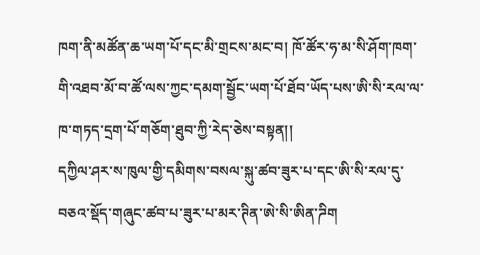ཁག་ནི་མཚོན་ཆ་ཡག་པོ་དང་མི་གྲངས་མང་བ། ཁོ་ཚོར་ཧ་མ་སི་ཤོག་ཁག་གི་འཐབ་མོ་བ་ཚོ་ལས་ཀྱང་དམག་སྦྱོང་ཡག་པོ་ཐོབ་ཡོད་པས་ཨི་སི་རལ་ལ་ཁ་གཏད་དྲག་པོ་གཅོག་ཐུབ་ཀྱི་རེད་ཅེས་བསྟན།།
དཀྱིལ་ཤར་ས་ཁུལ་གྱི་དམིགས་བསལ་སྐུ་ཚབ་ཟུར་པ་དང་ཨི་སི་རལ་དུ་བཅའ་སྡོད་གཞུང་ཚབ་པ་ཟུར་པ་མར་ཊིན་ཨེ་སི་ཨིན་ཌིག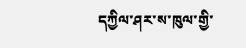དཀྱིལ་ཤར་ས་ཁུལ་གྱི་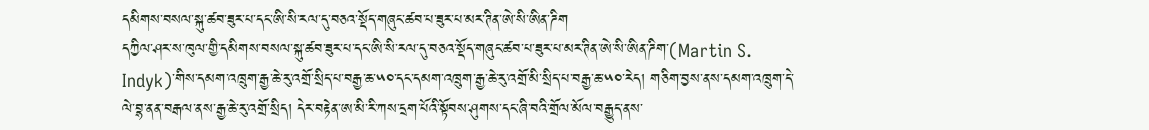དམིགས་བསལ་སྐུ་ཚབ་ཟུར་པ་དང་ཨི་སི་རལ་དུ་བཅའ་སྡོད་གཞུང་ཚབ་པ་ཟུར་པ་མར་ཊིན་ཨེ་སི་ཨིན་ཌིག
དཀྱིལ་ཤར་ས་ཁུལ་གྱི་དམིགས་བསལ་སྐུ་ཚབ་ཟུར་པ་དང་ཨི་སི་རལ་དུ་བཅའ་སྡོད་གཞུང་ཚབ་པ་ཟུར་པ་མར་ཊིན་ཨེ་སི་ཨིན་ཌིག་(Martin S. Indyk)་གིས་དམག་འཁྲུག་རྒྱ་ཆེ་རུ་འགྲོ་སྲིད་པ་བརྒྱ་ཆ་༥༠་དང་དམག་འཁྲུག་རྒྱ་ཆེ་རུ་འགྲོ་མི་སྲིད་པ་བརྒྱ་ཆ་༥༠་རེད། གཅིག་བྱས་ནས་དམག་འཁྲུག་དེ་ལེ་བྷ་ནན་བརྒལ་ནས་རྒྱ་ཆེ་རུ་འགྲོ་སྲིད། དེར་བརྟེན་ཨ་མི་རི་ཀས་དྲག་པོའི་སྟོབས་ཤུགས་དང་ཞི་བའི་གྲོལ་མོལ་བརྒྱུད་ནས་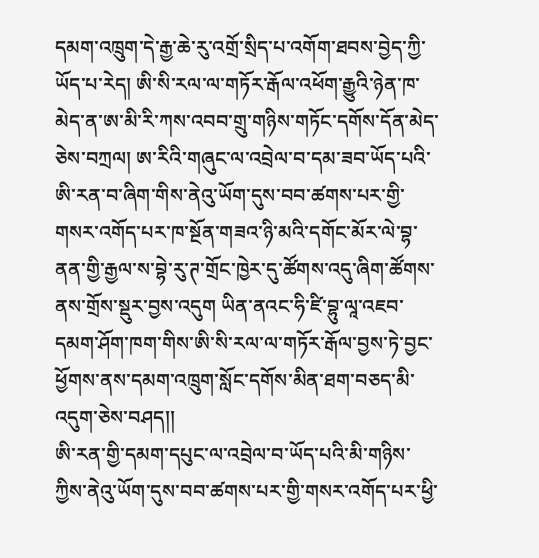དམག་འཁྲུག་དེ་རྒྱ་ཆེ་རུ་འགྲོ་སྲིད་པ་འགོག་ཐབས་བྱེད་ཀྱི་ཡོད་པ་རེད། ཨི་སི་རལ་ལ་གཏོར་རྒོལ་འཕོག་རྒྱུའི་ཉེན་ཁ་མེད་ན་ཨ་མི་རི་ཀས་འབབ་གྲུ་གཉིས་གཏོང་དགོས་དོན་མེད་ཅེས་བཀྲལ། ཨ་རིའི་གཞུང་ལ་འབྲེལ་བ་དམ་ཟབ་ཡོད་པའི་ཨི་རན་བ་ཞིག་གིས་ནེའུ་ཡོག་དུས་བབ་ཚགས་པར་གྱི་གསར་འགོད་པར་ཁ་སྔོན་གཟའ་ཉི་མའི་དགོང་མོར་ལེ་བྷ་ནན་གྱི་རྒྱལ་ས་བྷེ་རུ་ཊ་གྲོང་ཁྱེར་དུ་ཚོགས་འདུ་ཞིག་ཚོགས་ནས་གྲོས་སྡུར་བྱས་འདུག ཡིན་ནའང་ཧི་ཛི་བྷུ་ལཱ་འཇབ་དམག་ཤོག་ཁག་གིས་ཨི་སི་རལ་ལ་གཏོར་རྒོལ་བྱས་ཏེ་བྱང་ཕྱོགས་ནས་དམག་འཁྲུག་སློང་དགོས་མིན་ཐག་བཅད་མི་འདུག་ཅེས་བཤད།།
ཨི་རན་གྱི་དམག་དཔུང་ལ་འབྲེལ་བ་ཡོད་པའི་མི་གཉིས་ཀྱིས་ནེའུ་ཡོག་དུས་བབ་ཚགས་པར་གྱི་གསར་འགོད་པར་ཕྱི་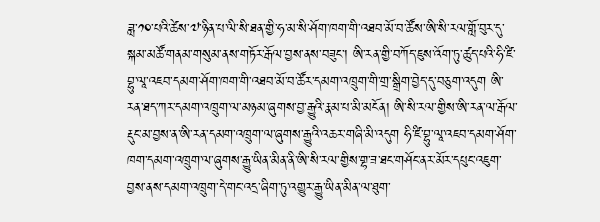ཟླ་༡༠་པའི་ཚེས་༧་ཉིན་པ་ལི་སི་ཐན་གྱི་ཧ་མ་སི་ཤོག་ཁག་གི་འཐབ་མོ་བ་ཚོས་ཨི་སི་རལ་གློ་བུར་དུ་སྐམ་མཚོ་གནམ་གསུམ་ནས་གཏོར་རྒོལ་བྱས་ནས་བཟུང་། ཨི་རན་གྱི་བཀོད་ཇུས་འོག་ཏུ་ཚུད་པའི་ཧི་ཛི་བྷུ་ལཱ་འཇབ་དམག་ཤོག་ཁག་གི་འཐབ་མོ་བ་ཚོར་དམག་འཁྲུག་གི་གྲ་སྒྲིག་བྱེད་དུ་བཅུག་འདུག ཨི་རན་ཐད་ཀར་དམག་འཁྲུག་ལ་མཉམ་ཞུགས་བྱ་རྒྱུའི་རྣམ་པ་མི་མངོན། ཨི་སི་རལ་གྱིས་ཨི་རན་ལ་རྒོལ་རྡུང་མ་བྱས་ན་ཨི་རན་དམག་འཁྲུག་ལ་ཞུགས་རྒྱུའི་འཆར་གཞི་མི་འདུག ཧི་ཛི་བྷུ་ལཱ་འཇབ་དམག་ཤོག་ཁག་དམག་འཁྲུག་ལ་ཞུགས་རྒྱུ་ཡིན་མིན་ནི་ཨི་སི་རལ་གྱིས་གྷ་ཟ་ཐང་གཤོང་ནར་མོར་དཔུང་འཇུག་བྱས་ནས་དམག་འཁྲུག་དེ་གང་འདྲ་ཞིག་ཏུ་འགྱུར་རྒྱུ་ཡིན་མིན་ལ་ཐུག་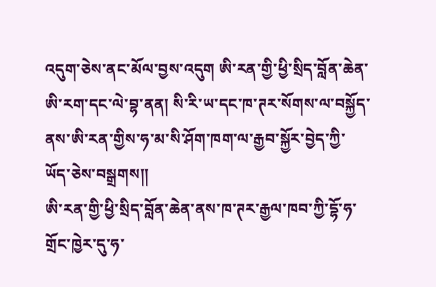འདུག་ཅེས་ནང་མོལ་བྱས་འདུག ཨི་རན་གྱི་ཕྱི་སྲིད་བློན་ཆེན་ཨི་རག་དང་ལེ་བྷ་ནན། སི་རི་ཡ་དང་ཁ་ཊར་སོགས་ལ་བསྐྱོད་ནས་ཨི་རན་གྱིས་ཧ་མ་སི་ཤོག་ཁག་ལ་རྒྱབ་སྐྱོར་བྱེད་ཀྱི་ཡོད་ཅེས་བསྒྲགས།།
ཨི་རན་གྱི་ཕྱི་སྲིད་བློན་ཆེན་ནས་ཁ་ཊར་རྒྱལ་ཁབ་ཀྱི་དྷོ་ཧ་གྲོང་ཁྱེར་དུ་ཧ་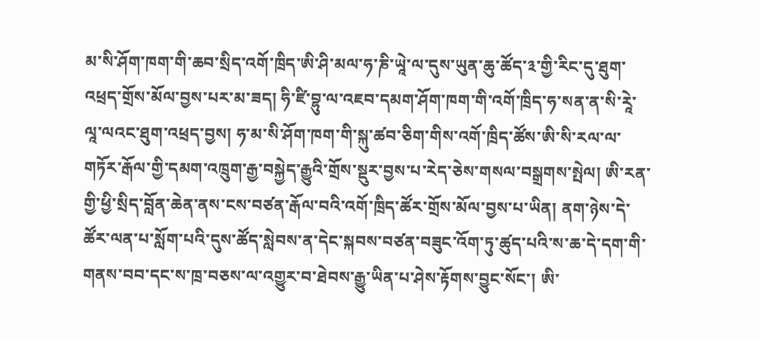མ་སི་ཤོག་ཁག་གི་ཆབ་སྲིད་འགོ་ཁྲིད་ཨི་ཤི་མལ་ཧ་ཎི་ཡཱེ་ལ་དུས་ཡུན་ཆུ་ཚོད་༣་གྱི་རིང་དུ་ཐུག་འཕྲད་གྲོས་མོལ་བྱས་པར་མ་ཟད། ཧི་ཛི་བྷུ་ལ་འཇབ་དམག་ཤོག་ཁག་གི་འགོ་ཁྲིད་ཧ་སན་ན་སི་རཱེ་ལཱ་ལའང་ཐུག་འཕྲད་བྱས། ཧ་མ་སི་ཤོག་ཁག་གི་སྐུ་ཚབ་ཅིག་གིས་འགོ་ཁྲིད་ཚོས་ཨི་སི་རལ་ལ་གཏོར་རྒོལ་གྱི་དམག་འཁྲུག་རྒྱ་བསྐྱེད་རྒྱུའི་གྲོས་སྡུར་བྱས་པ་རེད་ཅེས་གསལ་བསྒྲགས་སྤེལ། ཨི་རན་གྱི་ཕྱི་སྲིད་བློན་ཆེན་ནས་ངས་བཙན་རྒོལ་བའི་འགོ་ཁྲིད་ཚོར་གྲོས་མོལ་བྱས་པ་ཡིན། ནག་ཉེས་དེ་ཚོར་ལན་པ་སློག་པའི་དུས་ཚོད་སླེབས་ན་དེང་སྐབས་བཙན་བཟུང་འོག་ཏུ་ཚུད་པའི་ས་ཆ་དེ་དག་གི་གནས་བབ་དང་ས་ཁྲ་བཅས་ལ་འགྱུར་བ་ཐེབས་རྒྱུ་ཡིན་པ་ཤེས་རྟོགས་བྱུང་སོང་། ཨི་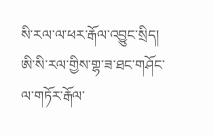སི་རལ་ལ་ཕར་རྒོལ་འབྱུང་སྲིད། ཨི་སི་རལ་གྱིས་གྷ་ཟ་ཐང་གཤོང་ལ་གཏོར་རྒོལ་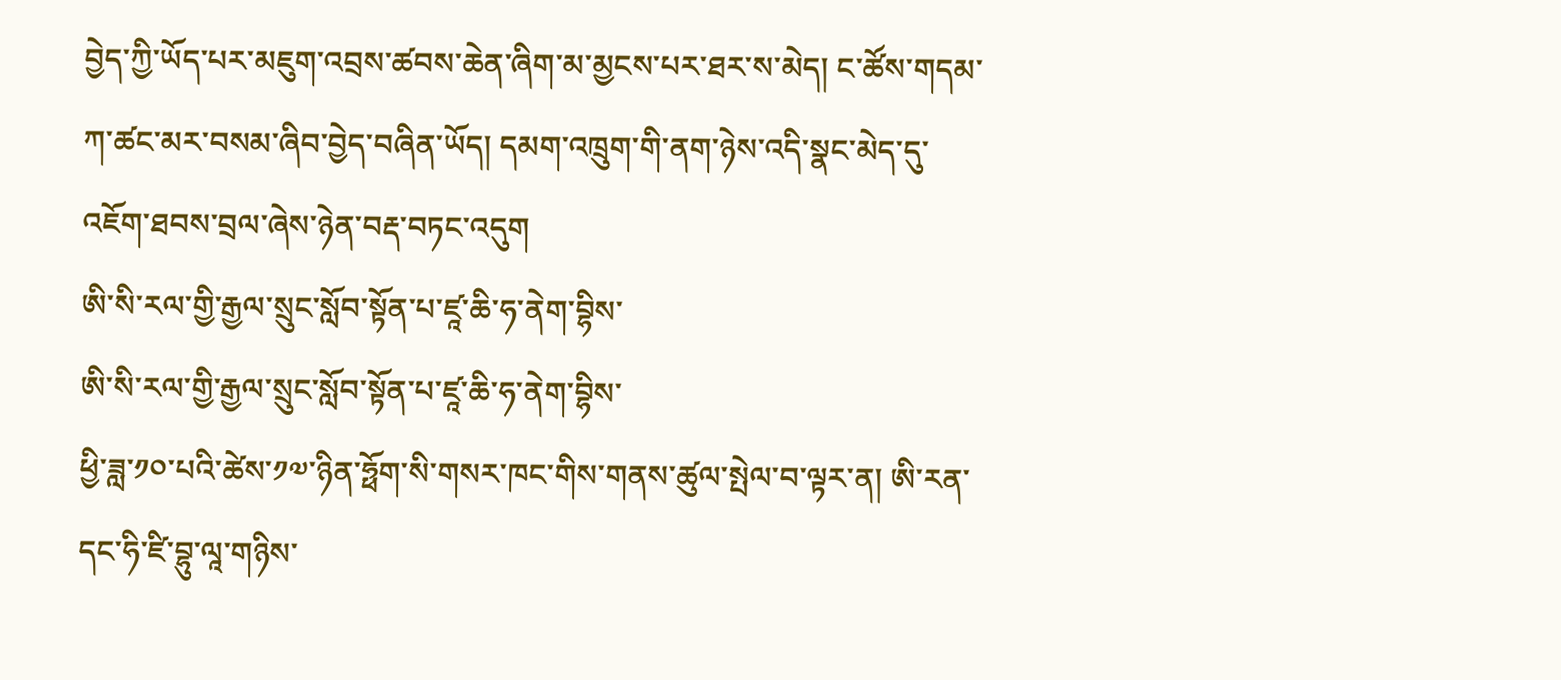བྱེད་ཀྱི་ཡོད་པར་མཇུག་འབྲས་ཚབས་ཆེན་ཞིག་མ་མྱངས་པར་ཐར་ས་མེད། ང་ཚོས་གདམ་ཀ་ཚང་མར་བསམ་ཞིབ་བྱེད་བཞིན་ཡོད། དམག་འཁྲུག་གི་ནག་ཉེས་འདི་སྣང་མེད་དུ་འཇོག་ཐབས་བྲལ་ཞེས་ཉེན་བརྡ་བཏང་འདུག
ཨི་སི་རལ་གྱི་རྒྱལ་སྲུང་སློབ་སྟོན་པ་ཛཱ་ཆི་ཧ་ནེག་བྷིས་
ཨི་སི་རལ་གྱི་རྒྱལ་སྲུང་སློབ་སྟོན་པ་ཛཱ་ཆི་ཧ་ནེག་བྷིས་
ཕྱི་ཟླ་༡༠་པའི་ཚེས་༡༧་ཉིན་ཧྥོག་སི་གསར་ཁང་གིས་གནས་ཚུལ་སྤེལ་བ་ལྟར་ན། ཨི་རན་དང་ཧི་ཛི་བྷུ་ལཱ་གཉིས་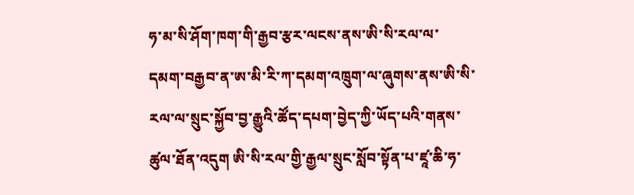ཧ་མ་སི་ཤོག་ཁག་གི་རྒྱབ་རྩར་ལངས་ནས་ཨི་སི་རལ་ལ་དམག་བརྒྱབ་ན་ཨ་མི་རི་ཀ་དམག་འཁྲུག་ལ་ཞུགས་ནས་ཨི་སི་རལ་ལ་སྲུང་སྐྱོབ་བྱ་རྒྱུའི་ཚོད་དཔག་བྱེད་ཀྱི་ཡོད་པའི་གནས་ཚུལ་ཐོན་འདུག ཨི་སི་རལ་གྱི་རྒྱལ་སྲུང་སློབ་སྟོན་པ་ཛཱ་ཆི་ཧ་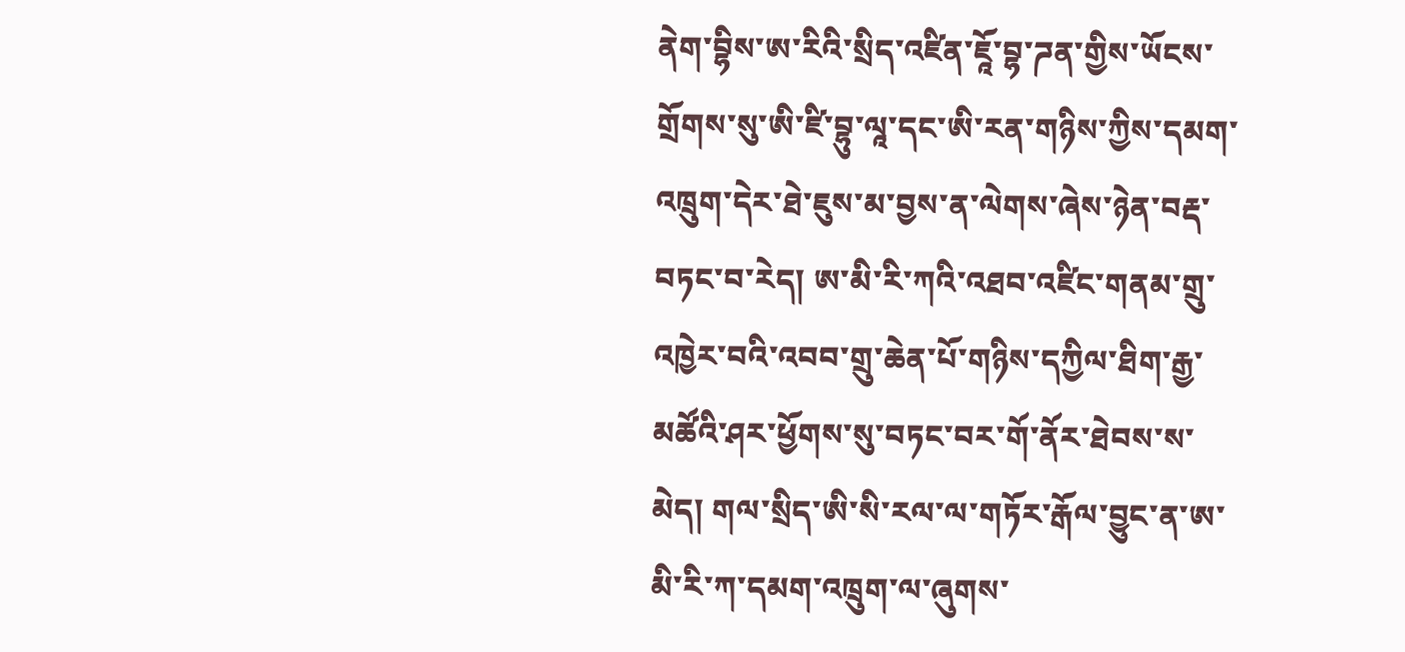ནེག་བྷིས་ཨ་རིའི་སྲིད་འཛིན་ཇཱོ་བྷ་ཌན་གྱིས་ཡོངས་གྲོགས་སུ་ཨི་ཛི་བྷུ་ལཱ་དང་ཨི་རན་གཉིས་ཀྱིས་དམག་འཁྲུག་དེར་ཐེ་ཇུས་མ་བྱས་ན་ལེགས་ཞེས་ཉེན་བརྡ་བཏང་བ་རེད། ཨ་མི་རི་ཀའི་འཐབ་འཛིང་གནམ་གྲུ་འཁྱེར་བའི་འབབ་གྲུ་ཆེན་པོ་གཉིས་དཀྱིལ་ཐིག་རྒྱ་མཚོའི་ཤར་ཕྱོགས་སུ་བཏང་བར་གོ་ནོར་ཐེབས་ས་མེད། གལ་སྲིད་ཨི་སི་རལ་ལ་གཏོར་རྒོལ་བྱུང་ན་ཨ་མི་རི་ཀ་དམག་འཁྲུག་ལ་ཞུགས་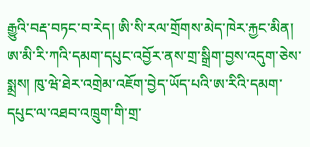རྒྱུའི་བརྡ་བཏང་བ་རེད། ཨི་སི་རལ་གྲོགས་མེད་ཁེར་རྐྱང་མིན། ཨ་མི་རི་ཀའི་དམག་དཔུང་འབྱོར་ནས་གྲ་སྒྲིག་བྱས་འདུག་ཅེས་སྨྲས། ཁུ་ཝེ་ཐེར་འགྲེམ་འཇོག་བྱེད་ཡོད་པའི་ཨ་རིའི་དམག་དཔུང་ལ་འཐབ་འཁྲུག་གི་གྲ་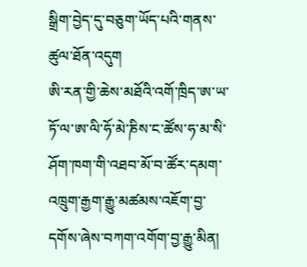སྒྲིག་བྱེད་དུ་བཅུག་ཡོད་པའི་གནས་ཚུལ་ཐོན་འདུག
ཨི་རན་གྱི་ཆེས་མཐོའི་འགོ་ཁྲིད་ཨ་ཡ་ཏོ་ལ་ཨ་ལི་ཧོ་མེ་ཎིས་ང་ཚོས་ཧ་མ་སི་ཤོག་ཁག་གི་འཐབ་མོ་བ་ཚོར་དམག་འཁྲུག་རྒྱག་རྒྱུ་མཚམས་འཇོག་བྱ་དགོས་ཞེས་བཀག་འགོག་བྱ་རྒྱུ་མིན།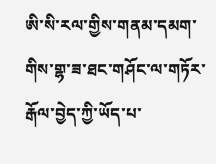ཨི་སི་རལ་གྱིས་གནམ་དམག་གིས་གྷ་ཟ་ཐང་གཤོང་ལ་གཏོར་རྒོལ་བྱེད་ཀྱི་ཡོད་པ་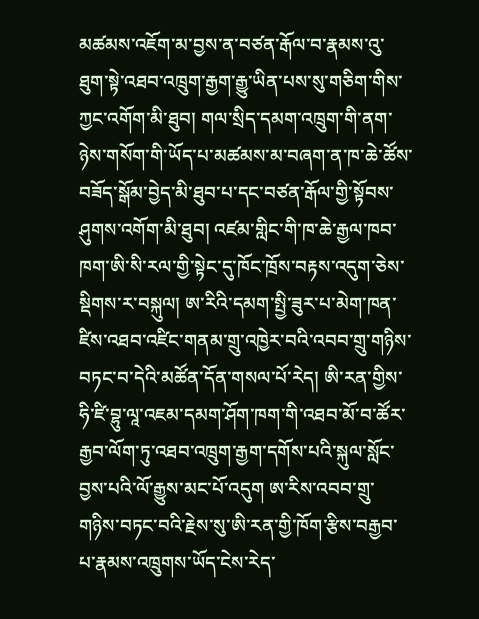མཚམས་འཇོག་མ་བྱས་ན་བཙན་རྒོལ་བ་རྣམས་འུ་ཐུག་སྟེ་འཐབ་འཁྲུག་རྒྱག་རྒྱུ་ཡིན་པས་སུ་གཅིག་གིས་ཀྱང་འགོག་མི་ཐུབ། གལ་སྲིད་དམག་འཁྲུག་གི་ནག་ཉེས་གསོག་གི་ཡོད་པ་མཚམས་མ་བཞག་ན་ཁ་ཆེ་ཚོས་བཟོད་སྒོམ་བྱེད་མི་ཐུབ་པ་དང་བཙན་རྒོལ་གྱི་སྟོབས་ཤུགས་འགོག་མི་ཐུབ། འཛམ་གླིང་གི་ཁ་ཆེ་རྒྱལ་ཁབ་ཁག་ཨི་སི་རལ་གྱི་སྟེང་དུ་ཁོང་ཁྲོས་བརྟས་འདུག་ཅེས་སྡིགས་ར་བསྐུལ། ཨ་རིའི་དམག་སྤྱི་ཟུར་པ་མེག་ཁན་ཛིས་འཐབ་འཛིང་གནམ་གྲུ་འཁྱེར་བའི་འབབ་གྲུ་གཉིས་བཏང་བ་དེའི་མཚོན་དོན་གསལ་པོ་རེད། ཨི་རན་གྱིས་ཧི་ཛི་བྷུ་ལཱ་འཇམ་དམག་ཤོག་ཁག་གི་འཐབ་མོ་བ་ཚོར་རྒྱབ་ལོག་ཏུ་འཐབ་འཁྲུག་རྒྱག་དགོས་པའི་སྐུལ་སློང་བྱས་པའི་ལོ་རྒྱུས་མང་པོ་འདུག ཨ་རིས་འབབ་གྲུ་གཉིས་བཏང་བའི་རྗེས་སུ་ཨི་རན་གྱི་ཁོག་རྩིས་བརྒྱབ་པ་རྣམས་འཁྲུགས་ཡོད་ངེས་རེད་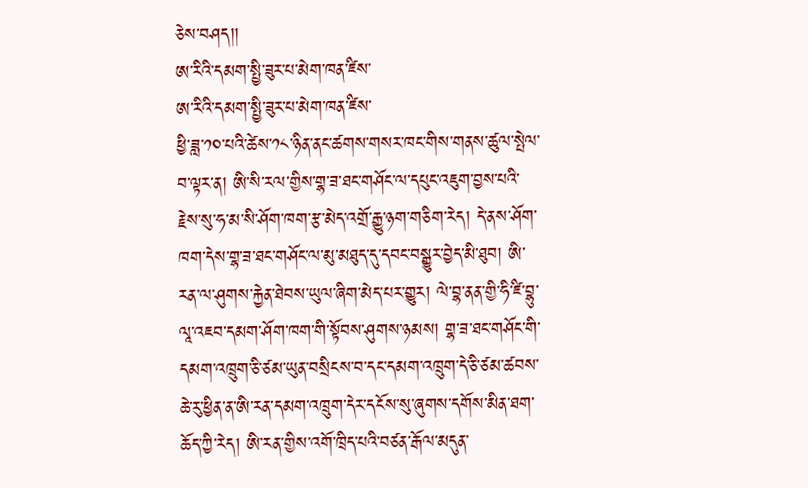ཅེས་བཤད།།
ཨ་རིའི་དམག་སྤྱི་ཟུར་པ་མེག་ཁན་ཛིས་
ཨ་རིའི་དམག་སྤྱི་ཟུར་པ་མེག་ཁན་ཛིས་
ཕྱི་ཟླ་༡༠་པའི་ཚེས་༡༨་ཉིན་ནང་ཚགས་གསར་ཁང་གིས་གནས་ཚུལ་སྤེལ་བ་ལྟར་ན། ཨི་སི་རལ་གྱིས་གྷ་ཟ་ཐང་གཤོང་ལ་དཔུང་འཇུག་བྱས་པའི་རྗེས་སུ་ཧ་མ་སི་ཤོག་ཁག་རྩ་མེད་འགྲོ་རྒྱུ་ཉག་གཅིག་རེད། དེ་ནས་ཤོག་ཁག་དེས་གྷ་ཟ་ཐང་གཤོང་ལ་མུ་མཐུད་དུ་དབང་བསྒྱུར་བྱེད་མི་ཐུབ། ཨི་རན་ལ་ཤུགས་རྐྱེན་ཐེབས་ཡུལ་ཞིག་མེད་པར་གྱུར། ལེ་བྷ་ནན་གྱི་ཧི་ཛི་བྷུ་ལཱ་འཇབ་དམག་ཤོག་ཁག་གི་སྟོབས་ཤུགས་ཉམས། གྷ་ཟ་ཐང་གཤོང་གི་དམག་འཁྲུག་ཅི་ཙམ་ཡུན་བསྲིངས་བ་དང་དམག་འཁྲུག་དེ་ཅི་ཙམ་ཚབས་ཆེ་རུ་ཕྱིན་ན་ཨི་རན་དམག་འཁྲུག་དེར་དངོས་སུ་ཞུགས་དགོས་མིན་ཐག་ཆོད་ཀྱི་རེད། ཨི་རན་གྱིས་འགོ་ཁྲིད་པའི་བཙན་རྒོལ་མདུན་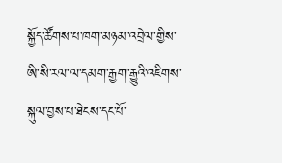སྐྱོད་ཚོགས་པ་ཁག་མཉམ་འབྲེལ་གྱིས་ཨི་སི་རལ་ལ་དམག་རྒྱག་རྒྱུའི་འཇིགས་སྐུལ་བྱས་པ་ཐེངས་དང་པོ་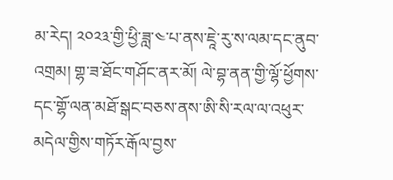མ་རེད། ༢༠༢༣་གྱི་ཕྱི་ཟླ་༤་པ་ནས་ཇཱེ་རུ་ས་ལམ་དང་ནུབ་འགྲམ། གྷ་ཟ་ཐོང་གཤོང་ནར་མོ། ལེ་བྷ་ནན་གྱི་ལྷོ་ཕྱོགས་དང་གྷོ་ལན་མཐོ་སྒང་བཅས་ནས་ཨི་སི་རལ་ལ་འཕུར་མདེལ་གྱིས་གཏོར་རྒོལ་བྱས་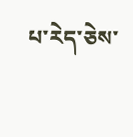པ་རེད་ཅེས་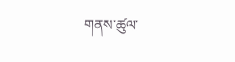གནས་ཚུལ་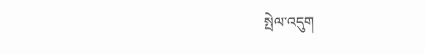སྤེལ་འདུག